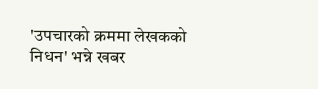'उपचारको क्रममा लेखकको निधन' भन्ने खबर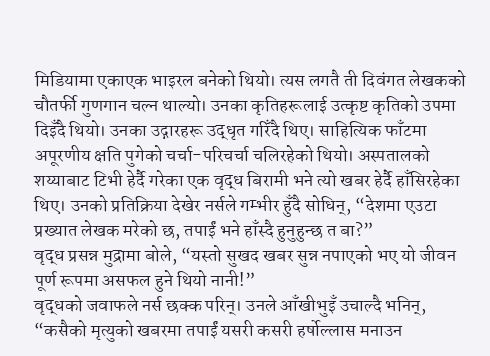मिडियामा एकाएक भाइरल बनेको थियो। त्यस लगतै ती दिवंगत लेखकको चौतर्फी गुणगान चल्न थाल्यो। उनका कृतिहरूलाई उत्कृष्ट कृतिको उपमा दिइँदै थियो। उनका उद्गारहरू उद्धृत गरिँदै थिए। साहित्यिक फाँटमा अपूरणीय क्षति पुगेको चर्चा-परिचर्चा चलिरहेको थियो। अस्पतालको शय्याबाट टिभी हेर्दै गरेका एक वृद्ध बिरामी भने त्यो खबर हेर्दै हाँसिरहेका थिए। उनको प्रतिक्रिया देखेर नर्सले गम्भीर हुँदै सोधिन्, “देशमा एउटा प्रख्यात लेखक मरेको छ, तपाईं भने हाँस्दै हुनुहुन्छ त बा?”
वृद्ध प्रसन्न मुद्रामा बोले, “यस्तो सुखद खबर सुन्न नपाएको भए यो जीवन पूर्ण रूपमा असफल हुने थियो नानी!”
वृद्धको जवाफले नर्स छक्क परिन्। उनले आँखीभुइँ उचाल्दै भनिन्, “कसैको मृत्युको खबरमा तपाईं यसरी कसरी हर्षोल्लास मनाउन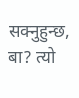सक्नुहुन्छ, बा? त्यो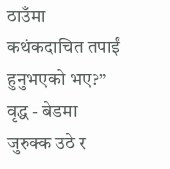ठाउँमा कथंकदाचित तपाईं हुनुभएको भए?”
वृद्ध - बेडमा जुरुक्क उठे र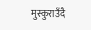मुस्कुराउँदै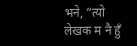भने, “त्यो लेखक म नै हुँ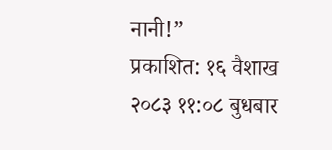नानी!”
प्रकाशित: १६ वैशाख २०८३ ११:०८ बुधबार